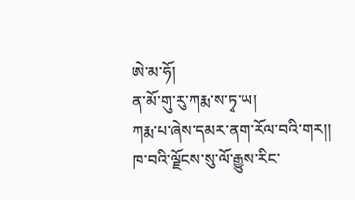ཨེ་མ་ཧོ།
ན་མོ་གུ་རུ་ཀརྨ་ས་ཏྭ་ཡ།
ཀརྨ་པ་ཞེས་དམར་ནག་རོལ་བའི་གར།།
ཁ་བའི་ལྗོངས་སུ་ལོ་རྒྱུས་རིང་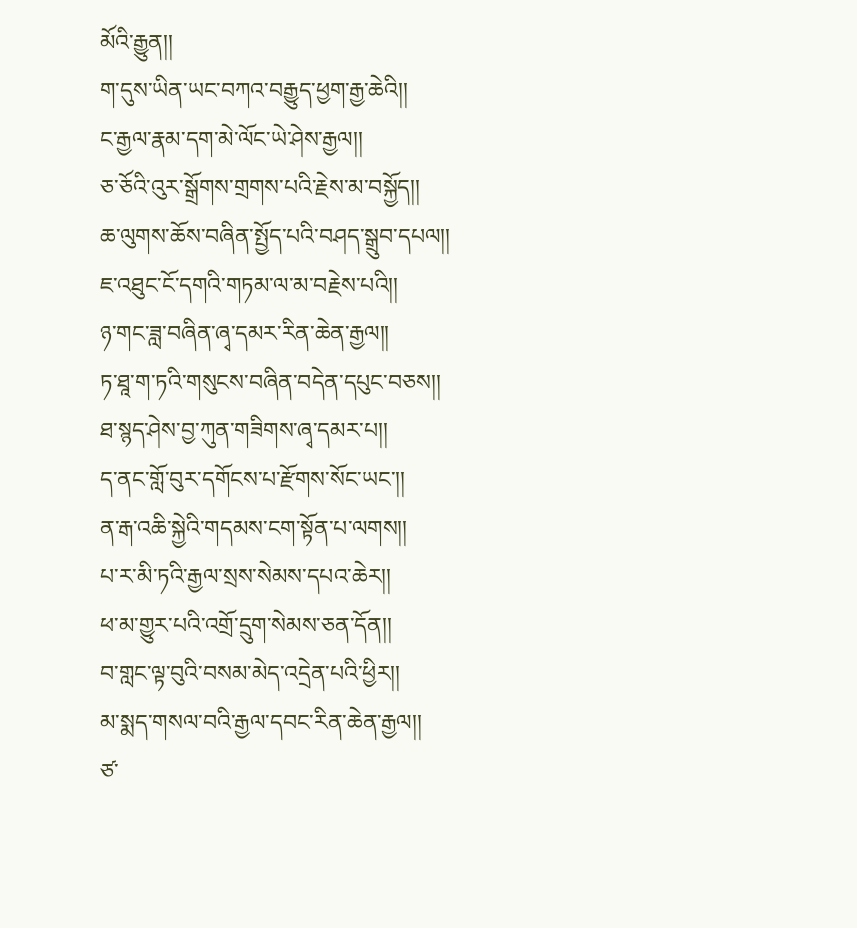མོའི་རྒྱུན།།
ག་དུས་ཡིན་ཡང་བཀའ་བརྒྱུད་ཕྱག་རྒྱ་ཆེའི།།
ང་རྒྱལ་རྣམ་དག་མེ་ལོང་ཡེ་ཤེས་རྒྱལ།།
ཅ་ཅོའི་འུར་སྒྲོགས་གྲགས་པའི་རྗེས་མ་བསྐྱོད།།
ཆ་ལུགས་ཆོས་བཞིན་སྤྱོད་པའི་བཤད་སྒྲུབ་དཔལ།།
ཇ་འཐུང་ངོ་དགའི་གཏམ་ལ་མ་བརྗེས་པའི།།
ཉ་གང་ཟླ་བཞིན་ཞྭ་དམར་རིན་ཆེན་རྒྱལ།།
ཏ་ཐཱ་ག་ཏའི་གསུངས་བཞིན་བདེན་དཔུང་བཅས།།
ཐ་སྙད་ཤེས་བྱ་ཀུན་གཟིགས་ཞྭ་དམར་པ།།
ད་ནང་གློ་བུར་དགོངས་པ་རྫོགས་སོང་ཡང་།།
ན་རྒ་འཆི་སྐྱེའི་གདམས་ངག་སྟོན་པ་ལགས།།
པ་ར་མི་ཏའི་རྒྱལ་སྲས་སེམས་དཔའ་ཆེར།།
ཕ་མ་གྱུར་པའི་འགྲོ་དྲུག་སེམས་ཅན་དོན།།
བ་གླང་ལྟ་བུའི་བསམ་མེད་འདྲེན་པའི་ཕྱིར།།
མ་སྨད་གསལ་བའི་རྒྱལ་དབང་རིན་ཆེན་རྒྱལ།།
ཙ་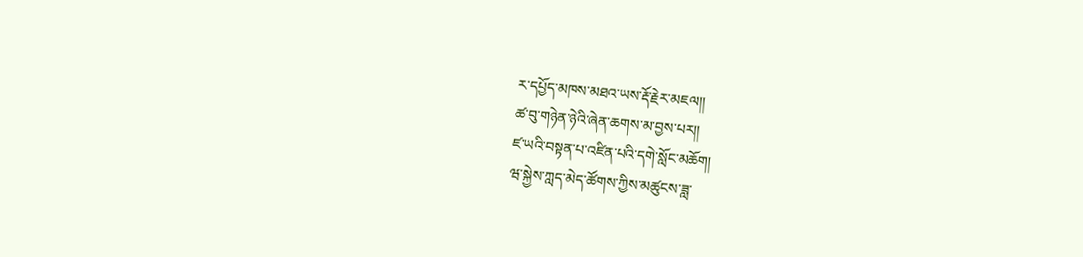ར་དཔྱོད་མཁས་མཐའ་ཡས་རྡོ་རྗེར་མཇལ།།
ཚ་བུ་གཉེན་ཉེའི་ཞེན་ཆགས་མ་བྱས་པར།།
ཛ་ཡའི་བསྟན་པ་འཛིན་པའི་དགེ་སློང་མཆོག།
ཝ་སྐྱེས་ཀླད་མེད་ཚོགས་ཀྱིས་མཚུངས་ཟླ་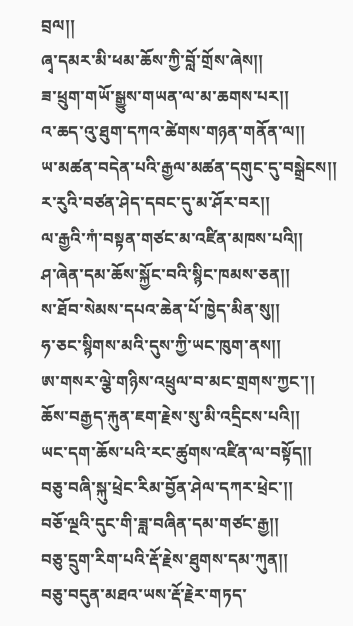བྲལ།།
ཞྭ་དམར་མི་ཕམ་ཆོས་ཀྱི་བློ་གྲོས་ཞེས།།
ཟ་ཕྲུག་གཡོ་སྒྱུས་གཡན་ལ་མ་ཆགས་པར།།
འ་ཆད་འུ་ཐུག་དཀའ་ཚེགས་གཉན་གནོན་ལ།།
ཡ་མཚན་བདེན་པའི་རྒྱལ་མཚན་དགུང་དུ་བསྒྲེངས།།
ར་རུའི་བཙན་ཤེད་དབང་དུ་མ་ཤོར་བར།།
ལ་རྒྱའི་ཀཾ་བསྟན་གཙང་མ་འཛིན་མཁས་པའི།།
ཤ་ཞེན་དམ་ཆོས་སྐྱོང་བའི་སྙིང་ཁམས་ཅན།།
ས་ཐོབ་སེམས་དཔའ་ཆེན་པོ་ཁྱེད་མིན་སུ།།
ཧ་ཅང་སྙིགས་མའི་དུས་ཀྱི་ཡང་ཁུག་ནས།།
ཨ་གསར་ལྕེ་གཉིས་འཕྲུལ་བ་མང་གྲགས་ཀྱང་།།
ཆོས་བརྒྱད་རྐུན་ཇག་རྗེས་སུ་མི་འདྲིངས་པའི།།
ཡང་དག་ཆོས་པའི་རང་ཚུགས་འཛིན་ལ་བསྟོད།།
བཅུ་བཞི་སྐུ་ཕྲེང་རིམ་བྱོན་ཤེལ་དཀར་ཕྲེང་།།
བཅོ་ལྔའི་དུང་གི་ཟླ་བཞིན་དམ་གཙང་རྒྱ།།
བཅུ་དྲུག་རིག་པའི་རྡོ་རྗེས་ཐུགས་དམ་ཀུན།།
བཅུ་བདུན་མཐའ་ཡས་རྡོ་རྗེར་གཏད་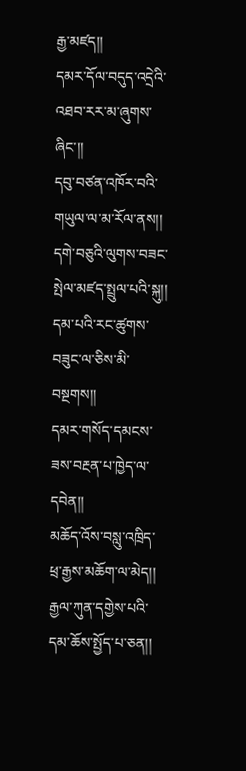རྒྱ་མཛད།།
དམར་དོལ་བདུད་འདྲེའི་འཐབ་རར་མ་ཞུགས་ཞིང་།།
དབུ་བཙན་འཁོར་བའི་གཡུལ་ལ་མ་རོལ་ནས།།
དགེ་བཅུའི་ལུགས་བཟང་སྤེལ་མཛད་སྤྲུལ་པའི་སྐུ།།
དམ་པའི་རང་ཚུགས་བཟུང་ལ་ཅིས་མི་བསྔགས།།
དམར་གསོད་དམངས་ཟས་བརྔན་པ་ཁྱེད་ལ་དབེན།།
མཆོད་འོས་བསླུ་འཁྲིད་ཕྲ་རྒྱས་མཆོག་ལ་མེད།།
རྒྱལ་ཀུན་དགྱེས་པའི་དམ་ཆོས་སྤྱོད་པ་ཅན།།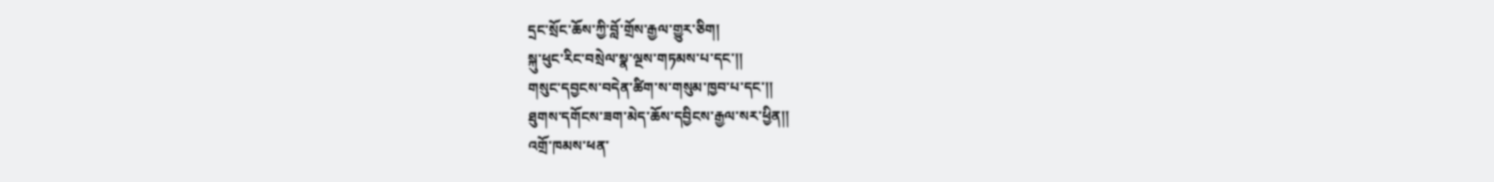དྲང་སྲོང་ཆོས་ཀྱི་བློ་གྲོས་རྒྱལ་གྱུར་ཅིག།
སྐུ་ཕུང་རིང་བསྲེལ་སྣ་ལྔས་གཏམས་པ་དང་།།
གསུང་དབྱངས་བདེན་ཚིག་ས་གསུམ་ཁྱབ་པ་དང་།།
ཐུགས་དགོངས་ཟག་མེད་ཆོས་དབྱིངས་རྒྱལ་སར་ཕྱིན།།
འགྲོ་ཁམས་ཕན་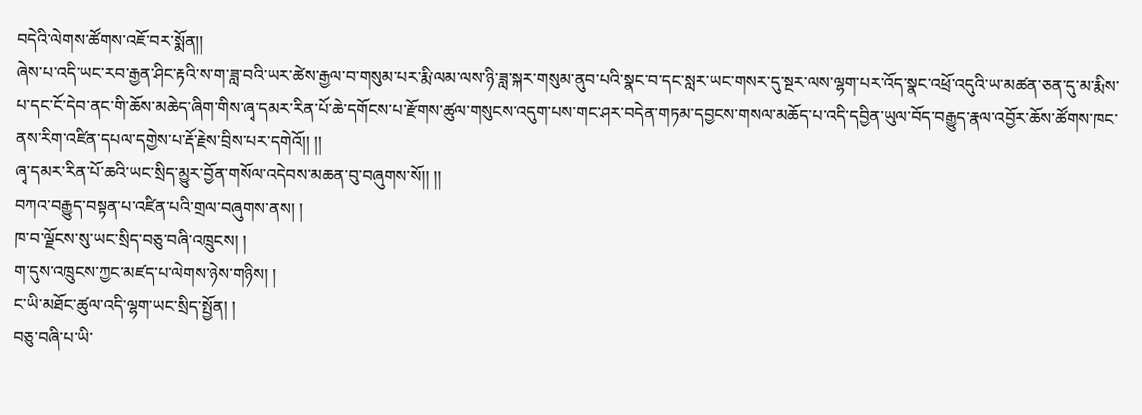བདེའི་ལེགས་ཚོགས་འཇོ་བར་སྨོན།།
ཞེས་པ་འདི་ཡང་རབ་རྒྱན་ཤིང་རྟའི་ས་ག་ཟླ་བའི་ཡར་ཚེས་རྒྱལ་བ་གསུམ་པར་རྨི་ལམ་ལས་ཉི་ཟླ་སྐར་གསུམ་ནུབ་པའི་སྣང་བ་དང་སླར་ཡང་གསར་དུ་སྔར་ལས་ལྷག་པར་འོད་སྣང་འཕྲོ་འདུའི་ཡ་མཚན་ཅན་དུ་མ་རྨིས་པ་དང་ངོ་དེབ་ནང་གི་ཆོས་མཆེད་ཞིག་གིས་ཞྭ་དམར་རིན་པོ་ཆེ་དགོངས་པ་རྫོགས་ཚུལ་གསུངས་འདུག་པས་གང་ཤར་བདེན་གཏམ་དབྱངས་གསལ་མཆོད་པ་འདི་དབྱིན་ཡུལ་བོད་བརྒྱུད་རྣལ་འབྱོར་ཆོས་ཚོགས་ཁང་ནས་རིག་འཛིན་དཔལ་དགྱེས་པ་རྡོ་རྗེས་བྲིས་པར་དགེའོ།། །།
ཞྭ་དམར་རིན་པོ་ཆའི་ཡང་སྲིད་མྱུར་བྱོན་གསོལ་འདེབས་མཆན་བུ་བཞུགས་སོ།། །།
བཀའ་བརྒྱུད་བསྟན་པ་འཛིན་པའི་གྲལ་བཞུགས་ནས། །
ཁ་བ་ལྗོངས་སུ་ཡང་སྲིད་བཅུ་བཞི་འཁྲུངས། །
ག་དུས་འཁྲུངས་ཀྱང་མཛད་པ་ལེགས་ཉེས་གཉིས། །
ང་ཡི་མཐོང་ཚུལ་འདི་ལྷག་ཡང་སྲིད་སྤྱོན། །
བཅུ་བཞི་པ་ཡི་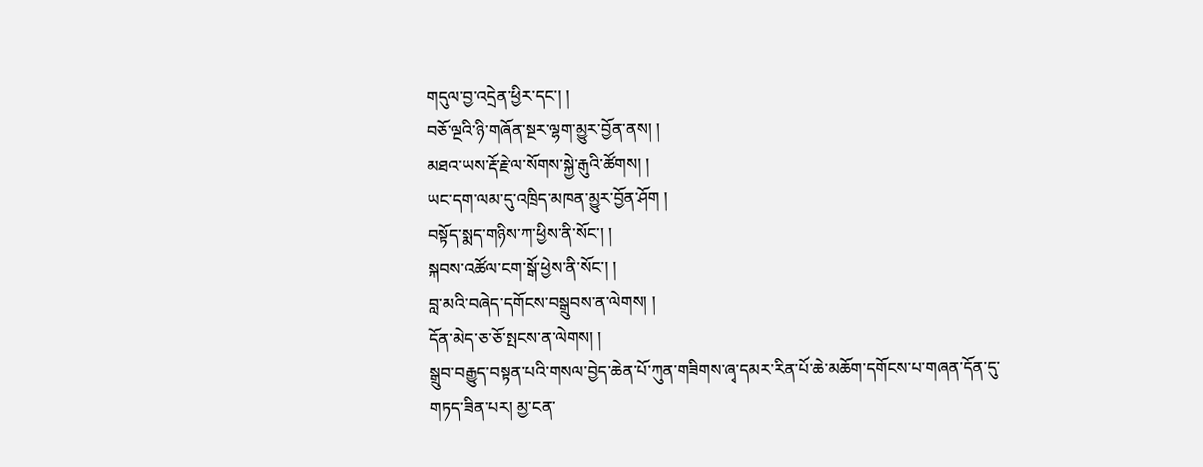གདུལ་བྱ་འདྲེན་ཕྱིར་དང་། །
བཅོ་ལྔའི་ཉི་གཞོན་སྔར་ལྷག་མྱུར་བྱོན་ནས། །
མཐའ་ཡས་རྡོ་རྗེ་ལ་སོགས་སྐྱེ་རྒུའི་ཚོགས། །
ཡང་དག་ལམ་དུ་འཁྲིད་མཁན་མྱུར་བྱོན་ཤོག །
བསྟོད་སྨད་གཉིས་ཀ་ཕྱིས་ནི་སོང་། །
སྐབས་འཚོལ་ངག་སྒོ་ཕྱེས་ནི་སོང་། །
བླ་མའི་བཞེད་དགོངས་བསྒྲུབས་ན་ལེགས། །
དོན་མེད་ཅ་ཅོ་སྤངས་ན་ལེགས། །
སྒྲུབ་བརྒྱུད་བསྟན་པའི་གསལ་བྱེད་ཆེན་པོ་ཀུན་གཟིགས་ཞྭ་དམར་རིན་པོ་ཆེ་མཆོག་དགོངས་པ་གཞན་དོན་དུ་གཏད་ཟིན་པར། མྱ་ངན་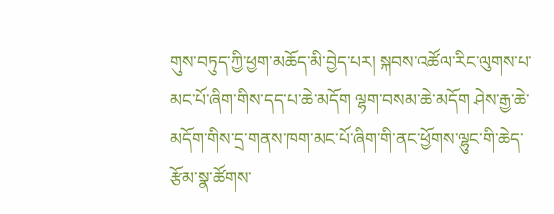གུས་བཏུད་ཀྱི་ཕྱག་མཆོད་མི་བྱེད་པར། སྐབས་འཚོལ་རིང་ལུགས་པ་མང་པོ་ཞིག་གིས་དད་པ་ཆེ་མདོག ལྷག་བསམ་ཆེ་མདོག ཤེས་རྒྱ་ཆེ་མདོག་གིས་དྲ་གནས་ཁག་མང་པོ་ཞིག་གི་ནང་ཕྱོགས་ལྷུང་གི་ཆེད་རྩོམ་སྣ་ཚོགས་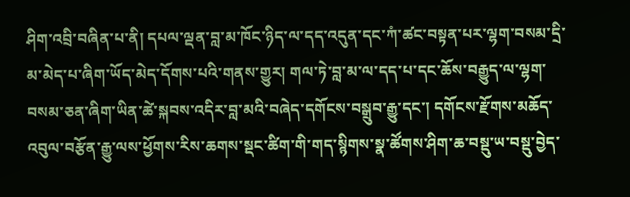ཤིག་འབྲི་བཞིན་པ་ནི། དཔལ་ལྡན་བླ་མ་ཁོང་ཉིད་ལ་དད་འདུན་དང་ཀཾ་ཚང་བསྟན་པར་ལྷག་བསམ་དྲི་མ་མེད་པ་ཞིག་ཡོད་མེད་དོགས་པའི་གནས་གྱུར། གལ་ཏེ་བླ་མ་ལ་དད་པ་དང་ཆོས་བརྒྱུད་ལ་ལྷག་བསམ་ཅན་ཞིག་ཡིན་ཚེ་སྐབས་འདིར་བླ་མའི་བཞེད་དགོངས་བསྒྲུབ་རྒྱུ་དང་། དགོངས་རྫོགས་མཆོད་འབུལ་བརྩོན་རྒྱུ་ལས་ཕྱོགས་རིས་ཆགས་སྡང་ཚིག་གི་གད་སྙིགས་སྣ་ཚོགས་ཤིག་ཆ་བསྡུ་ཡ་བསྡུ་བྱེད་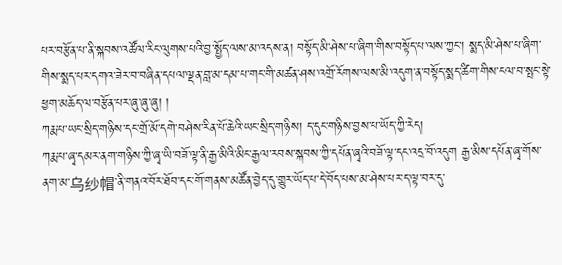པར་བརྩོན་པ་ནི་སྐབས་འཚོལ་རིང་ལུགས་པའི་བྱ་སྤྱོད་ལས་མ་འདས་ན། བསྟོད་མི་ཤེས་པ་ཞིག་གིས་བསྟོད་པ་ལས་ཀྱང་། སྨད་མི་ཤེས་པ་ཞིག་གིས་སྨད་པར་དགའ་ཟེར་བ་བཞིན་དཔལ་ལྡན་བླ་མ་དམ་པ་གང་གི་མཚན་ཤས་འགྲོ་རོགས་ལས་མི་འདུག་ན་བསྟོད་སྨད་ཚིག་གིས་ངལ་བ་སྤང་སྟེ་ཕྱག་མཆོད་ལ་བརྩོན་པར་ཞུ་ཞུ་ཞུ། །
ཀརྨ་པ་ཡང་སྲིད་གཉིས་དང་གྲོ་མོ་དགེ་བཤེས་རིན་པོ་ཆེའི་ཡང་སྲིད་གཉིས། ད་དུང་གཉིས་བྱས་པ་ཡོད་ཀྱི་རེད།
ཀརྨ་པ་ཞྭ་དམར་ནག་གཉིས་ཀྱི་ཞྭ་ཡི་བཟོ་ལྟ་ནི་རྒྱ་མིའི་མིང་རྒྱལ་རབས་སྐབས་ཀྱི་དཔོན་ཞྭའི་བཟོ་ལྟ་དང་འདྲ་བོ་འདུག རྒྱ་མིས་དཔོན་ཞྭ་གོས་ནག་མ་乌纱帽་ནི་གནའ་བོར་ཐོབ་དང་གོ་གནས་མཚོན་བྱེད་དུ་གྱུར་ཡོད་པ་དེ་བོད་པས་མ་ཤེས་པར་ད་ལྟ་བར་དུ་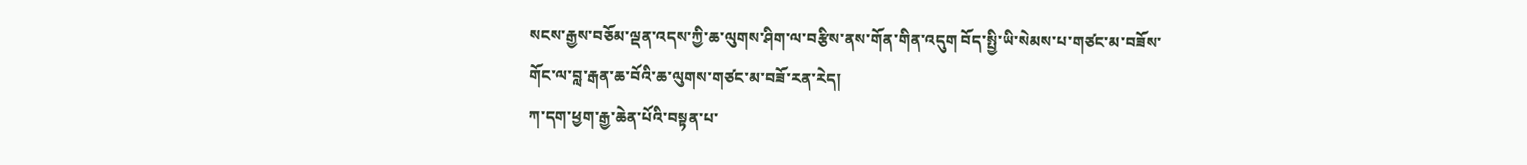སངས་རྒྱས་བཅོམ་ལྡན་འདས་ཀྱི་ཆ་ལུགས་ཤིག་ལ་བརྩིས་ནས་གོན་གིན་འདུག བོད་སྤྱི་ཡི་སེམས་པ་གཙང་མ་བཟོས་གོང་ལ་བླ་རྒན་ཆ་བོའི་ཆ་ལུགས་གཙང་མ་བཟོ་རན་རེད།
ཀ་དག་ཕྱག་རྒྱ་ཆེན་པོའི་བསྟན་པ་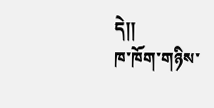དེ།།
ཁ་ཁོག་གཉིས་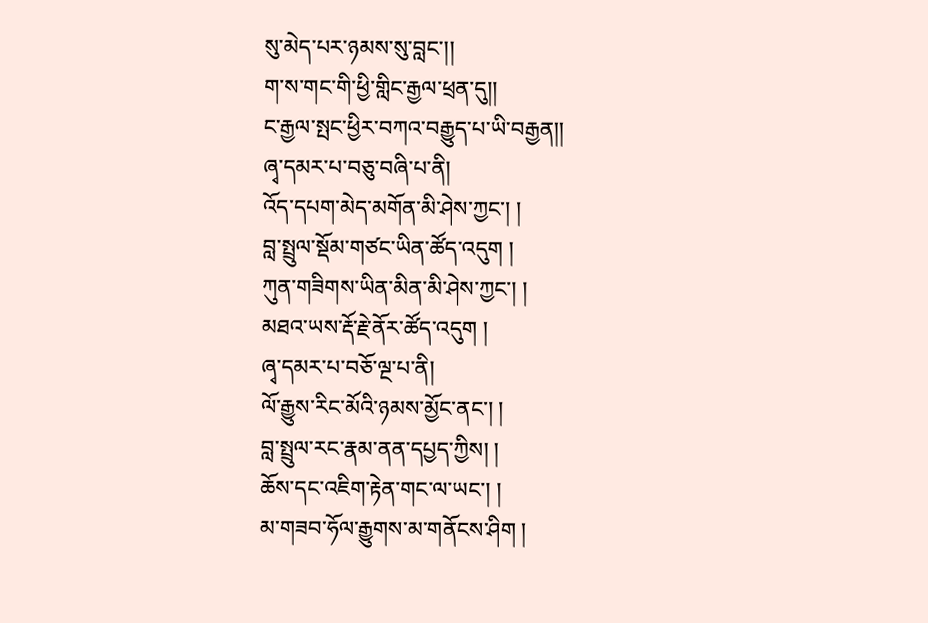སུ་མེད་པར་ཉམས་སུ་བླང་།།
ག་ས་གང་གི་ཕྱི་གླིང་རྒྱལ་ཕྲན་དུ།།
ང་རྒྱལ་སྤང་ཕྱིར་བཀའ་བརྒྱུད་པ་ཡི་བརྒྱན།།
ཞྭ་དམར་པ་བཅུ་བཞི་པ་ནི།
འོད་དཔག་མེད་མགོན་མི་ཤེས་ཀྱང་། །
བླ་སྤྲུལ་སྡོམ་གཙང་ཡིན་ཚོད་འདུག །
ཀུན་གཟིགས་ཡིན་མིན་མི་ཤེས་ཀྱང་། །
མཐའ་ཡས་རྡོ་རྗེ་ནོར་ཚོད་འདུག །
ཞྭ་དམར་པ་བཅོ་ལྔ་པ་ནི།
ལོ་རྒྱུས་རིང་མོའི་ཉམས་མྱོང་ནང་། །
བླ་སྤྲུལ་རང་རྣམ་ནན་དཔྱད་ཀྱིས། །
ཆོས་དང་འཇིག་རྟེན་གང་ལ་ཡང་། །
མ་གཟབ་ཧོལ་རྒྱུགས་མ་གནོངས་ཤིག །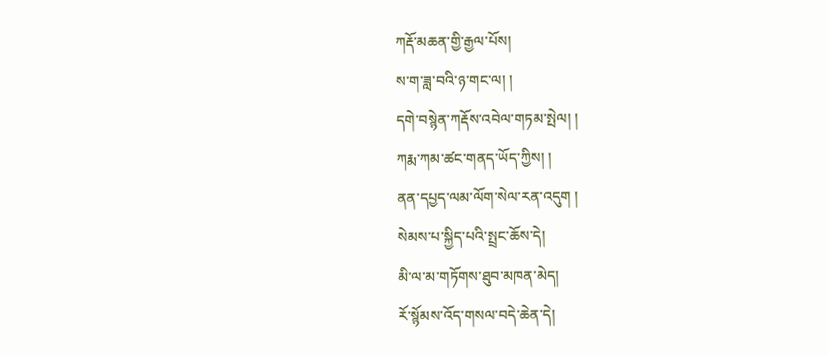ཀརྡོ་མཆན་གྱི་རྒྱལ་པོས།
ས་ག་ཟླ་བའི་ཉ་གང་ལ། །
དགེ་བསྙེན་ཀརྡོས་འབེལ་གཏམ་སྤེལ། །
ཀརྨ་ཀམ་ཚང་གནད་ཡོད་ཀྱིས། །
ནན་དཔྱད་ལམ་ལོག་སེལ་རན་འདུག །
སེམས་པ་སྐྱིད་པའི་སྤྲང་ཆོས་དེ།
མི་ལ་མ་གཏོགས་ཐུབ་མཁན་མེད།
རོ་སྙོམས་འོད་གསལ་བདེ་ཆེན་དེ།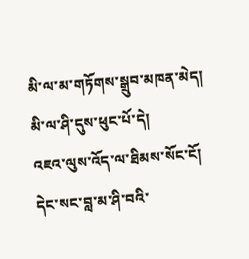མི་ལ་མ་གཏོགས་སྒྲུབ་མཁན་མེད།
མི་ལ་ཤི་དུས་ཕུང་པོ་དེ།
འཇའ་ལུས་འོད་ལ་ཐིམས་སོང་ངོ།
དེང་སང་བླ་མ་ཤི་བའི་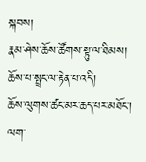སྐབས།
རྣམ་ཤེས་ཆོས་ཚོགས་སྟུ་ལ་ཐིམས།
ཆོས་པ་སྤྲང་ལ་རྟེན་པ་འདི།
ཆོས་ལུགས་ཚང་མར་ཆད་པར་མཐོང་།
ལག་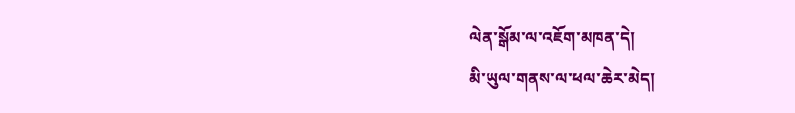ལེན་སྒོམ་ལ་འཇོག་མཁན་དེ།
མི་ཡུལ་གནས་ལ་ཕལ་ཆེར་མེད།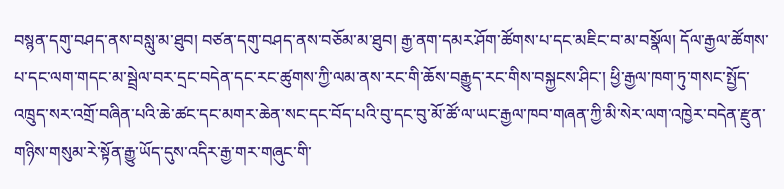བསྙན་དགུ་བཤད་ནས་བསླུ་མ་ཐུབ། བཙན་དགུ་བཤད་ནས་བཅོམ་མ་ཐུབ། རྒྱ་ནག་དམར་ཤོག་ཚོགས་པ་དང་མཇིང་བ་མ་བསྣོལ། དོལ་རྒྱལ་ཚོགས་པ་དང་ལག་གདང་མ་སྦྲེལ་བར་དྲང་བདེན་དང་རང་ཚུགས་ཀྱི་ལམ་ནས་རང་གི་ཆོས་བརྒྱུད་རང་གིས་བསྐྱངས་ཤིང་། ཕྱི་རྒྱལ་ཁག་ཏུ་གསང་སྤྱོད་འཁྲུད་སར་འགྲོ་བཞིན་པའི་ཆེ་ཚང་དང་མགར་ཆེན་སང་དང་བོད་པའི་བུ་དང་བུ་མོ་ཚོ་ལ་ཡང་རྒྱལ་ཁབ་གཞན་ཀྱི་མི་སེར་ལག་འཁྱེར་བདེན་རྫུན་གཉིས་གསུམ་རེ་སྟོན་རྒྱུ་ཡོད་དུས་འདིར་རྒྱ་གར་གཞུང་གི་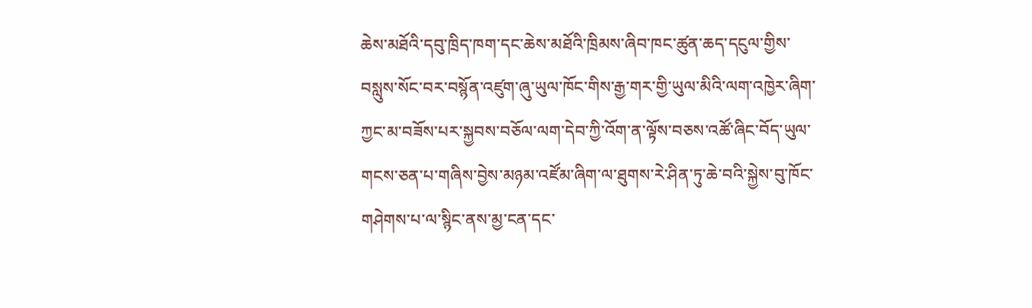ཆེས་མཐོའི་དབུ་ཁྲིད་ཁག་དང་ཆེས་མཐོའི་ཁྲིམས་ཞིབ་ཁང་ཚུན་ཆད་དངུལ་གྱིས་བསླུས་སོང་བར་བསྙོན་འཛུག་ཞུ་ཡུལ་ཁོང་གིས་རྒྱ་གར་གྱི་ཡུལ་མིའི་ལག་འཁྱེར་ཞིག་ཀྱང་མ་བཟོས་པར་སྐྱབས་བཅོལ་ལག་དེབ་ཀྱི་འོག་ན་ལྟོས་བཅས་འཚོ་ཞིང་བོད་ཡུལ་གངས་ཅན་པ་གཞིས་བྱེས་མཉམ་འཛོམ་ཞིག་ལ་ཐུགས་རེ་ཤིན་ཏུ་ཆེ་བའི་སྐྱེས་བུ་ཁོང་གཤེགས་པ་ལ་སྙིང་ནས་མྱ་ངན་དང་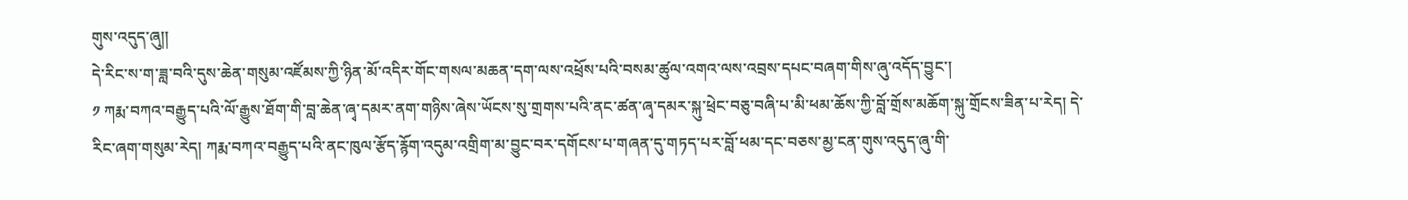གུས་འདུད་ཞུ།།
དེ་རིང་ས་ག་ཟླ་བའི་དུས་ཆེན་གསུམ་འཛོམས་ཀྱི་ཉིན་མོ་འདིར་གོང་གསལ་མཆན་དག་ལས་འཕྲོས་པའི་བསམ་ཚུལ་འགའ་ལས་འབྲས་དཔང་བཞག་གིས་ཞུ་འདོད་བྱུང་།
༡ ཀརྨ་བཀའ་བརྒྱུད་པའི་ལོ་རྒྱུས་ཐོག་གི་བླ་ཆེན་ཞྭ་དམར་ནག་གཉིས་ཞེས་ཡོངས་སུ་གྲགས་པའི་ནང་ཚན་ཞྭ་དམར་སྐུ་ཕྲེང་བཅུ་བཞི་པ་མི་ཕམ་ཆོས་ཀྱི་བློ་གྲོས་མཆོག་སྐུ་གྲོངས་ཟིན་པ་རེད། དེ་རིང་ཞག་གསུམ་རེད། ཀརྨ་བཀའ་བརྒྱུད་པའི་ནང་ཁུལ་རྩོད་རྙོག་འདུམ་འགྲིག་མ་བྱུང་བར་དགོངས་པ་གཞན་དུ་གཏད་པར་བློ་ཕམ་དང་བཅས་མྱ་ངན་གུས་འདུད་ཞུ་གི་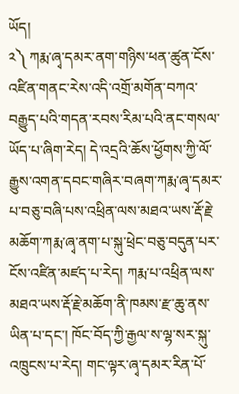ཡོད།
༢༽ ཀརྨ་ཞྭ་དམར་ནག་གཉིས་ཕན་ཚུན་ངོས་འཛིན་གནང་རེས་འདི་འགྲོ་མགོན་བཀའ་བརྒྱུད་པའི་གདན་རབས་རིམ་པའི་ནང་གསལ་ཡོད་པ་ཞིག་རེད། དེ་འདྲའི་ཆོས་ཕྱོགས་ཀྱི་ལོ་རྒྱུས་འགན་དབང་གཞིར་བཞག་ཀརྨ་ཞྭ་དམར་པ་བཅུ་བཞི་པས་འཕྲིན་ལས་མཐའ་ཡས་རྡོ་རྗེ་མཆོག་ཀརྨ་ཞྭ་ནག་པ་སྐུ་ཕྲེང་བཅུ་བདུན་པར་ངོས་འཛིན་མཛད་པ་རེད། ཀརྨ་པ་འཕྲིན་ལས་མཐའ་ཡས་རྡོ་རྗེ་མཆོག་ནི་ཁམས་རྫ་ཆུ་ནས་ཡིན་པ་དང་། ཁོང་བོད་ཀྱི་རྒྱལ་ས་ལྷ་སར་སྐུ་འཁྲུངས་པ་རེད། གང་ལྟར་ཞྭ་དམར་རིན་པོ་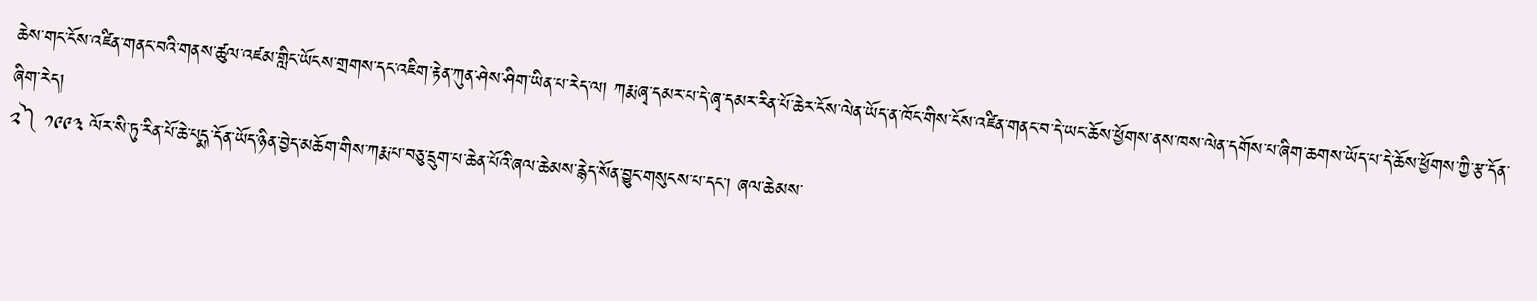ཆེས་གང་ངོས་འཛིན་གནང་བའི་གནས་ཚུལ་འཛམ་གླིང་ཡོངས་གྲགས་དང་འཇིག་རྟེན་ཀུན་ཤེས་ཤིག་ཡིན་པ་རེད་ལ། ཀརྨ་ཞྭ་དམར་པ་དེ་ཞྭ་དམར་རིན་པོ་ཆེར་ངོས་ལེན་ཡོད་ན་ཁོང་གིས་ངོས་འཛིན་གནང་བ་དེ་ཡང་ཆོས་ཕྱོགས་ནས་ཁས་ལེན་དགོས་པ་ཞིག་ཆགས་ཡོད་པ་དེ་ཆོས་ཕྱོགས་ཀྱི་རྩ་དོན་ཞིག་རེད།
༢༽ ༡༩༩༣ ལོར་སི་ཏུ་རིན་པོ་ཆེ་པདྨ་དོན་ཡོད་ཉིན་བྱེད་མཆོག་གིས་ཀརྨ་པ་བཅུ་དྲུག་པ་ཆེན་པོའི་ཞལ་ཆེམས་རྙེད་སོན་བྱུང་གསུངས་པ་དང་། ཞལ་ཆེམས་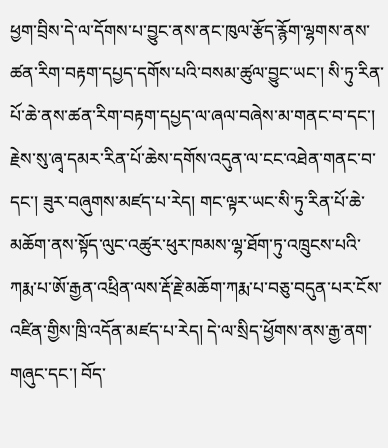ཕྱག་བྲིས་དེ་ལ་དོགས་པ་བྱུང་ནས་ནང་ཁུལ་རྩོད་རྙོག་ལྷགས་ནས་ཚན་རིག་བརྟག་དཔྱད་དགོས་པའི་བསམ་ཚུལ་བྱུང་ཡང་། སི་ཏུ་རིན་པོ་ཆེ་ནས་ཚན་རིག་བརྟག་དཔྱད་ལ་ཞལ་བཞེས་མ་གནང་བ་དང་། རྗེས་སུ་ཞྭ་དམར་རིན་པོ་ཆེས་དགོས་འདུན་ལ་ངང་འཐེན་གནང་བ་དང་། ཟུར་བཞུགས་མཛད་པ་རེད། གང་ལྟར་ཡང་སི་ཏུ་རིན་པོ་ཆེ་མཆོག་ནས་སྟོད་ལུང་འཚུར་ཕུར་ཁམས་ལྷ་ཐོག་ཏུ་འཁྲུངས་པའི་ཀརྨ་པ་ཨོ་རྒྱན་འཕྲིན་ལས་རྡོ་རྗེ་མཆོག་ཀརྨ་པ་བཅུ་བདུན་པར་ངོས་འཛིན་གྱིས་ཁྲི་འདོན་མཛད་པ་རེད། དེ་ལ་སྲིད་ཕྱོགས་ནས་རྒྱ་ནག་གཞུང་དང་། བོད་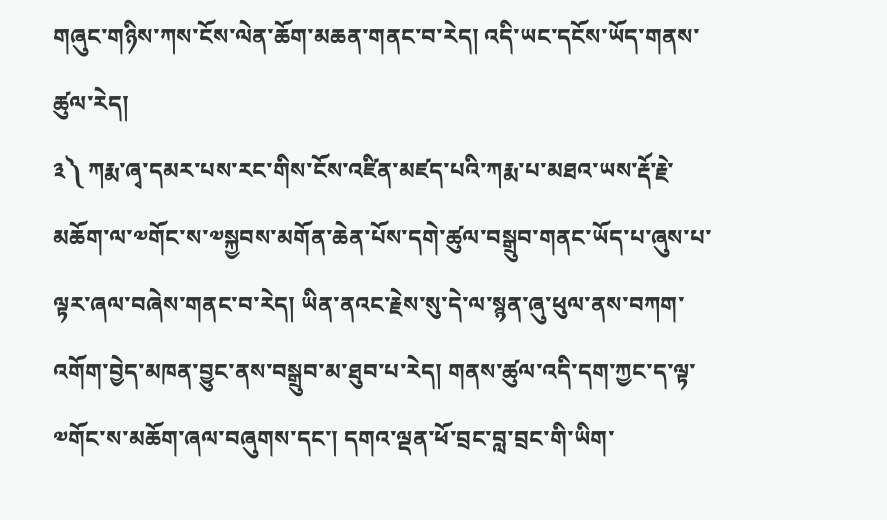གཞུང་གཉིས་ཀས་ངོས་ལེན་ཆོག་མཆན་གནང་བ་རེད། འདི་ཡང་དངོས་ཡོད་གནས་ཚུལ་རེད།
༣༽ ཀརྨ་ཞྭ་དམར་པས་རང་གིས་ངོས་འཛིན་མཛད་པའི་ཀརྨ་པ་མཐའ་ཡས་རྡོ་རྗེ་མཆོག་ལ་༧གོང་ས་༧སྐྱབས་མགོན་ཆེན་པོས་དགེ་ཚུལ་བསྒྲུབ་གནང་ཡོད་པ་ཞུས་པ་ལྟར་ཞལ་བཞེས་གནང་བ་རེད། ཡིན་ནའང་རྗེས་སུ་དེ་ལ་སྙན་ཞུ་ཕུལ་ནས་བཀག་འགོག་བྱེད་མཁན་བྱུང་ནས་བསྒྲུབ་མ་ཐུབ་པ་རེད། གནས་ཚུལ་འདི་དག་ཀྱང་ད་ལྟ་༧གོང་ས་མཆོག་ཞལ་བཞུགས་དང་། དགའ་ལྡན་ཕོ་བྲང་བླ་བྲང་གི་ཡིག་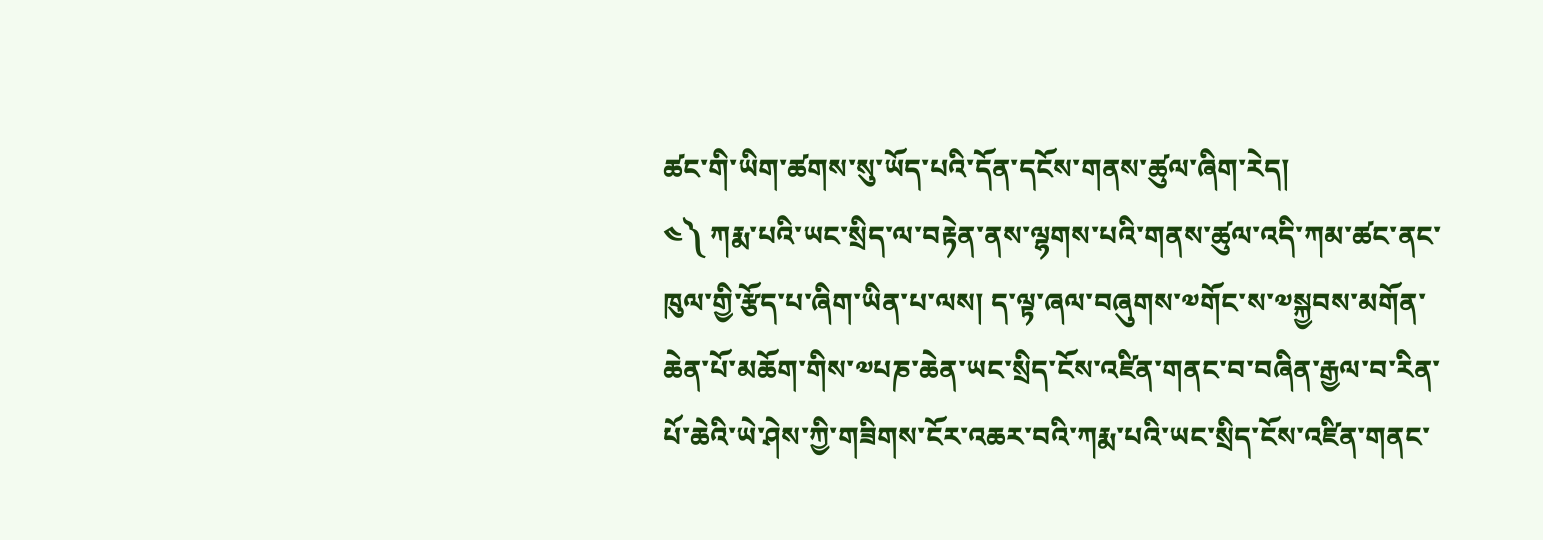ཚང་གི་ཡིག་ཚགས་སུ་ཡོད་པའི་དོན་དངོས་གནས་ཚུལ་ཞིག་རེད།
༤༽ ཀརྨ་པའི་ཡང་སྲིད་ལ་བརྟེན་ནས་ལྷགས་པའི་གནས་ཚུལ་འདི་ཀམ་ཚང་ནང་ཁུལ་གྱི་རྩོད་པ་ཞིག་ཡིན་པ་ལས། ད་ལྟ་ཞལ་བཞུགས་༧གོང་ས་༧སྐྱབས་མགོན་ཆེན་པོ་མཆོག་གིས་༧པཎ་ཆེན་ཡང་སྲིད་ངོས་འཛིན་གནང་བ་བཞིན་རྒྱལ་བ་རིན་པོ་ཆེའི་ཡེ་ཤེས་ཀྱི་གཟིགས་ངོར་འཆར་བའི་ཀརྨ་པའི་ཡང་སྲིད་ངོས་འཛིན་གནང་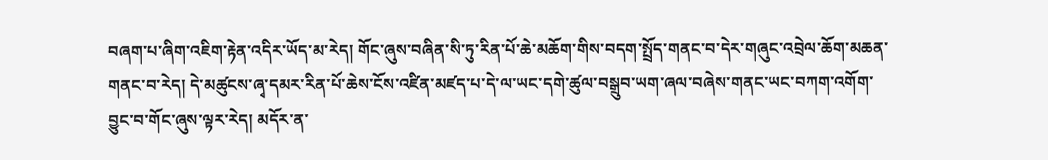བཞག་པ་ཞིག་འཇིག་རྟེན་འདིར་ཡོད་མ་རེད། གོང་ཞུས་བཞིན་སི་ཏུ་རིན་པོ་ཆེ་མཆོག་གིས་བདག་སྤྲོད་གནང་བ་དེར་གཞུང་འབྲེལ་ཆོག་མཆན་གནང་བ་རེད། དེ་མཚུངས་ཞྭ་དམར་རིན་པོ་ཆེས་ངོས་འཛིན་མཛད་པ་དེ་ལ་ཡང་དགེ་ཚུལ་བསྒྲུབ་ཡག་ཞལ་བཞེས་གནང་ཡང་བཀག་འགོག་བྱུང་བ་གོང་ཞུས་ལྟར་རེད། མདོར་ན་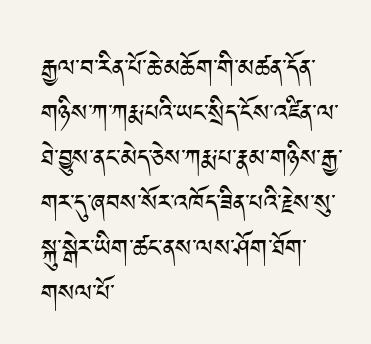རྒྱལ་བ་རིན་པོ་ཆེ་མཆོག་གི་མཚན་དོན་གཉིས་ཀ་ཀརྨ་པའི་ཡང་སྲིད་ངོས་འཛིན་ལ་ཐེ་བྱུས་ནང་མེད་ཅེས་ཀརྨ་པ་རྣམ་གཉིས་རྒྱ་གར་དུ་ཞབས་སོར་འཁོད་ཟིན་པའི་རྗེས་སུ་སྐུ་སྒེར་ཡིག་ཚང་ནས་ལས་ཤོག་ཐོག་གསལ་པོ་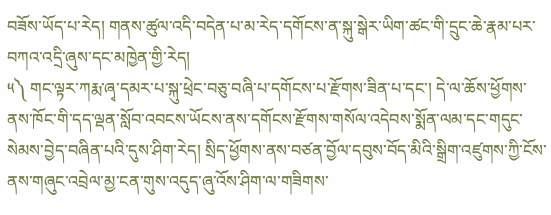བཟོས་ཡོད་པ་རེད། གནས་ཚུལ་འདི་བདེན་པ་མ་རེད་དགོངས་ན་སྐུ་སྒེར་ཡིག་ཚང་གི་དྲུང་ཆེ་རྣམ་པར་བཀའ་འདྲི་ཞུས་དང་མཁྱེན་གྱི་རེད།
༥༽ གང་ལྟར་ཀརྨ་ཞྭ་དམར་པ་སྐུ་ཕྲེང་བཅུ་བཞི་པ་དགོངས་པ་རྫོགས་ཟིན་པ་དང་། དེ་ལ་ཆོས་ཕྱོགས་ནས་ཁོང་གི་དད་ལྡན་སློབ་འབངས་ཡོངས་ནས་དགོངས་རྫོགས་གསོལ་འདེབས་སྨོན་ལམ་དང་གདུང་སེམས་བྱེད་བཞིན་པའི་དུས་ཤིག་རེད། སྲིད་ཕྱོགས་ནས་བཙན་བྱོལ་དབུས་བོད་མིའི་སྒྲིག་འཛུགས་ཀྱི་ངོས་ནས་གཞུང་འབྲེལ་མྱ་ངན་གུས་འདུད་ཞུ་འོས་ཤིག་ལ་གཟིགས་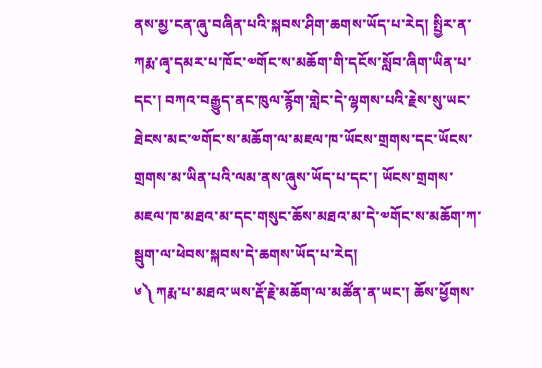ནས་མྱ་ངན་ཞུ་བཞིན་པའི་སྐབས་ཤིག་ཆགས་ཡོད་པ་རེད། སྤྱིར་ན་ཀརྨ་ཞྭ་དམར་པ་ཁོང་༧གོང་ས་མཆོག་གི་དངོས་སློབ་ཞིག་ཡིན་པ་དང་། བཀའ་བརྒྱུད་ནང་ཁུལ་རྙོག་གླེང་དེ་ལྷགས་པའི་རྗེས་སུ་ཡང་ཐེངས་མང་༧གོང་ས་མཆོག་ལ་མཇལ་ཁ་ཡོངས་གྲགས་དང་ཡོངས་གྲགས་མ་ཡིན་པའི་ལམ་ནས་ཞུས་ཡོད་པ་དང་། ཡོངས་གྲགས་མཇལ་ཁ་མཐའ་མ་དང་གསུང་ཆོས་མཐའ་མ་དེ་༧གོང་ས་མཆོག་ཀ་སྦུག་ལ་ཕེབས་སྐབས་དེ་ཆགས་ཡོད་པ་རེད།
༦༽ ཀརྨ་པ་མཐའ་ཡས་རྡོ་རྗེ་མཆོག་ལ་མཚོན་ན་ཡང་། ཆོས་ཕྱོགས་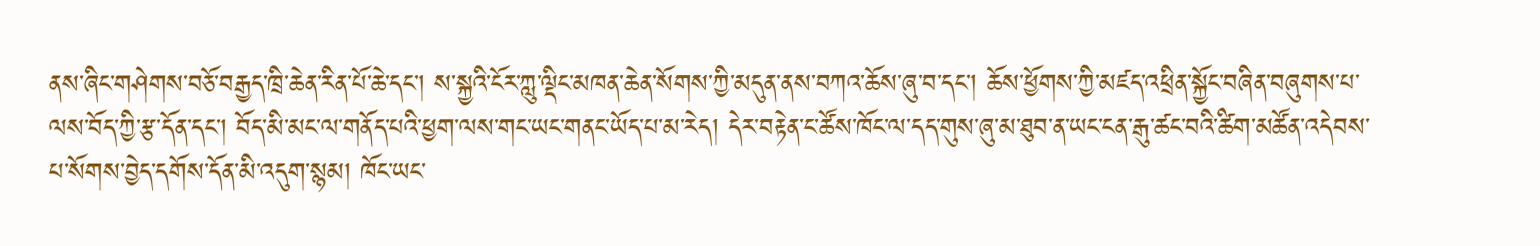ནས་ཞིང་གཤེགས་བཅོ་བརྒྱད་ཁྲི་ཆེན་རིན་པོ་ཆེ་དང་། ས་སྐྱའི་ངོར་ཀླུ་ལྡིང་མཁན་ཆེན་སོགས་ཀྱི་མདུན་ནས་བཀའ་ཆོས་ཞུ་བ་དང་། ཆོས་ཕྱོགས་ཀྱི་མཛད་འཕྲིན་སྐྱོང་བཞིན་བཞུགས་པ་ལས་བོད་ཀྱི་རྩ་དོན་དང་། བོད་མི་མང་ལ་གནོད་པའི་ཕྱག་ལས་གང་ཡང་གནང་ཡོད་པ་མ་རེད། དེར་བརྟེན་ང་ཚོས་ཁོང་ལ་དད་གུས་ཞུ་མ་ཐུབ་ན་ཡང་ངན་རྒུ་ཚང་བའི་ཚིག་མཚོན་འདེབས་པ་སོགས་བྱེད་དགོས་དོན་མི་འདུག་སྙམ། ཁོང་ཡང་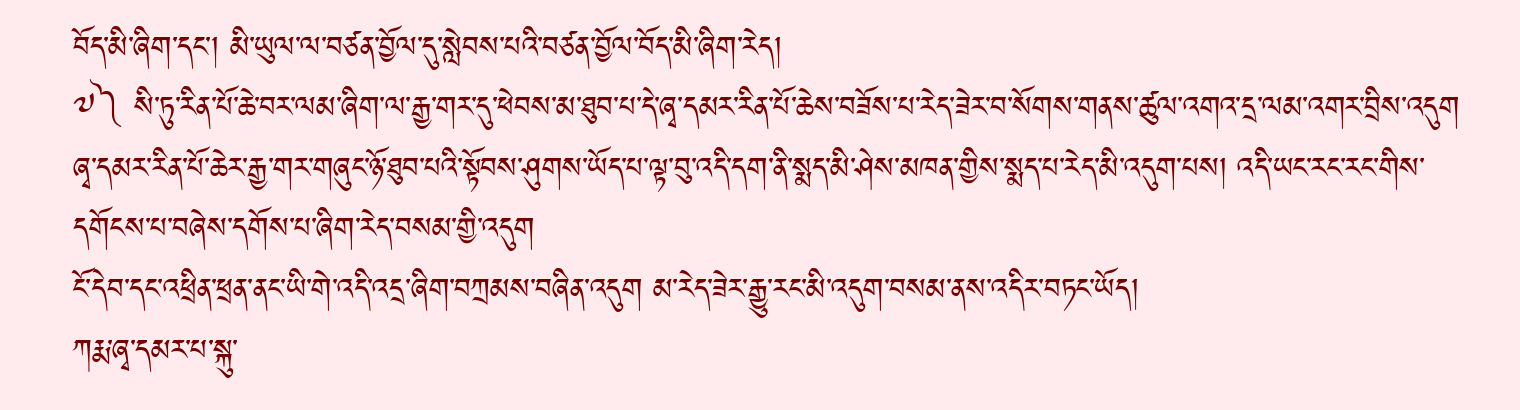བོད་མི་ཞིག་དང་། མི་ཡུལ་ལ་བཙན་བྱོལ་དུ་སླེབས་པའི་བཙན་བྱོལ་བོད་མི་ཞིག་རེད།
༧༽ སི་ཏུ་རིན་པོ་ཆེ་བར་ལམ་ཞིག་ལ་རྒྱ་གར་དུ་ཕེབས་མ་ཐུབ་པ་དེ་ཞྭ་དམར་རིན་པོ་ཆེས་བཟོས་པ་རེད་ཟེར་བ་སོགས་གནས་ཚུལ་འགའ་དྲ་ལམ་འགར་བྲིས་འདུག ཞྭ་དམར་རིན་པོ་ཆེར་རྒྱ་གར་གཞུང་ཉོ་ཐུབ་པའི་སྟོབས་ཤུགས་ཡོད་པ་ལྟ་བུ་འདི་དག་ནི་སྨད་མི་ཤེས་མཁན་གྱིས་སྨད་པ་རེད་མི་འདུག་པས། འདི་ཡང་རང་རང་གིས་དགོངས་པ་བཞེས་དགོས་པ་ཞིག་རེད་བསམ་གྱི་འདུག
ངོ་དེབ་དང་འཕྲིན་ཕྲན་ནང་ཡི་གེ་འདི་འདྲ་ཞིག་བཀྲམས་བཞིན་འདུག མ་རེད་ཟེར་རྒྱུ་རང་མི་འདུག་བསམ་ནས་འདིར་བཏང་ཡོད།
ཀརྨ་ཞྭ་དམར་པ་སྐུ་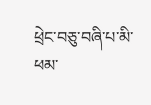ཕྲེང་བཅུ་བཞི་པ་མི་ཕམ་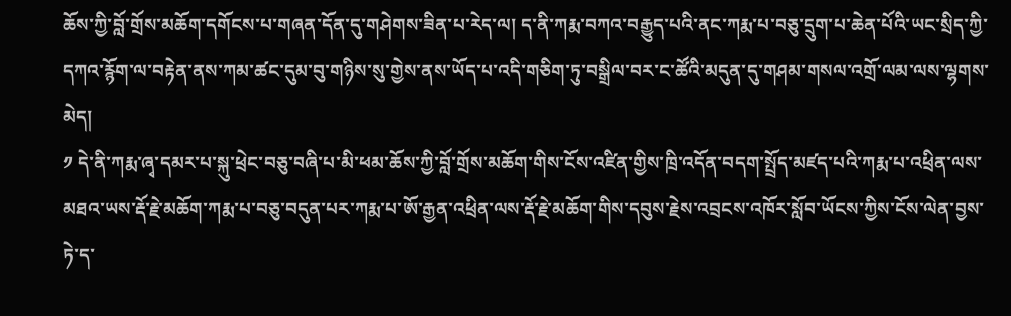ཆོས་ཀྱི་བློ་གྲོས་མཆོག་དགོངས་པ་གཞན་དོན་དུ་གཤེགས་ཟིན་པ་རེད་ལ། ད་ནི་ཀརྨ་བཀའ་བརྒྱུད་པའི་ནང་ཀརྨ་པ་བཅུ་དྲུག་པ་ཆེན་པོའི་ཡང་སྲིད་ཀྱི་དཀའ་རྙོག་ལ་བརྟེན་ནས་ཀམ་ཚང་དུམ་བུ་གཉིས་སུ་གྱེས་ནས་ཡོད་པ་འདི་གཅིག་ཏུ་བསྒྲིལ་བར་ང་ཚོའི་མདུན་དུ་གཤམ་གསལ་འགྲོ་ལམ་ལས་ལྷགས་མེད།
༡ དེ་ནི་ཀརྨ་ཞྭ་དམར་པ་སྐུ་ཕྲེང་བཅུ་བཞི་པ་མི་ཕམ་ཆོས་ཀྱི་བློ་གྲོས་མཆོག་གིས་ངོས་འཛིན་གྱིས་ཁྲི་འདོན་བདག་སྤྲོད་མཛད་པའི་ཀརྨ་པ་འཕྲིན་ལས་མཐའ་ཡས་རྡོ་རྗེ་མཆོག་ཀརྨ་པ་བཅུ་བདུན་པར་ཀརྨ་པ་ཨོ་རྒྱན་འཕྲིན་ལས་རྡོ་རྗེ་མཆོག་གིས་དབུས་རྗེས་འབྲངས་འཁོར་སློབ་ཡོངས་ཀྱིས་ངོས་ལེན་བྱས་ཏེ་ད་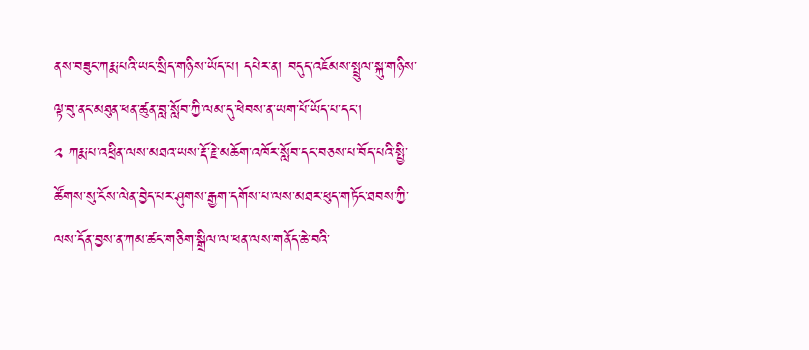ནས་བཟུང་ཀརྨ་པའི་ཡང་སྲིད་གཉིས་ཡོད་པ། དཔེར་ན། བདུད་འཇོམས་སྤྲུལ་སྐུ་གཉིས་ལྟ་བུ་ནང་མཐུན་ཕན་ཚུན་བླ་སློབ་ཀྱི་ལམ་དུ་ཕེབས་ན་ཡག་པོ་ཡོད་པ་དང་།
༢ ཀརྨ་པ་འཕྲིན་ལས་མཐའ་ཡས་རྡོ་རྗེ་མཆོག་འཁོར་སློབ་དང་བཅས་པ་བོད་པའི་སྤྱི་ཚོགས་སུ་ངོས་ལེན་བྱེད་པར་ཤུགས་རྒྱག་དགོས་པ་ལས་མཐར་ཕུད་གཏོང་ཐབས་ཀྱི་ལས་དོན་བྱས་ན་ཀམ་ཚང་གཅིག་སྒྲིལ་ལ་ཕན་ལས་གནོད་ཆེ་བའི་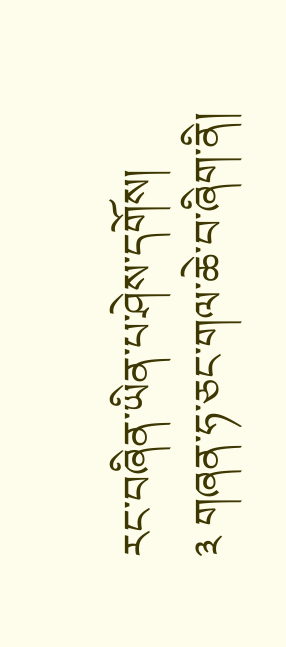རང་བཞིན་ཡིན་པ་ཤེས་དགོས།
༣ གཞན་ཧ་ཅང་གལ་ཆེ་བ་ཞིག་ནི།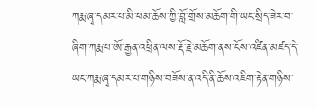ཀརྨ་ཞྭ་དམར་པ་མི་ཕམ་ཆོས་ཀྱི་བློ་གྲོས་མཆོག་གི་ཡང་སྲིད་ཟེར་བ་ཞིག་ཀརྨ་པ་ཨོ་རྒྱན་འཕྲིན་ལས་རྡོ་རྗེ་མཆོག་ནས་ངོས་འཛིན་མཛད་དེ་ཡང་ཀརྨ་ཞྭ་དམར་པ་གཉིས་བཟོས་ན་འདི་ནི་ཆོས་འཇིག་རྟེན་གཉིས་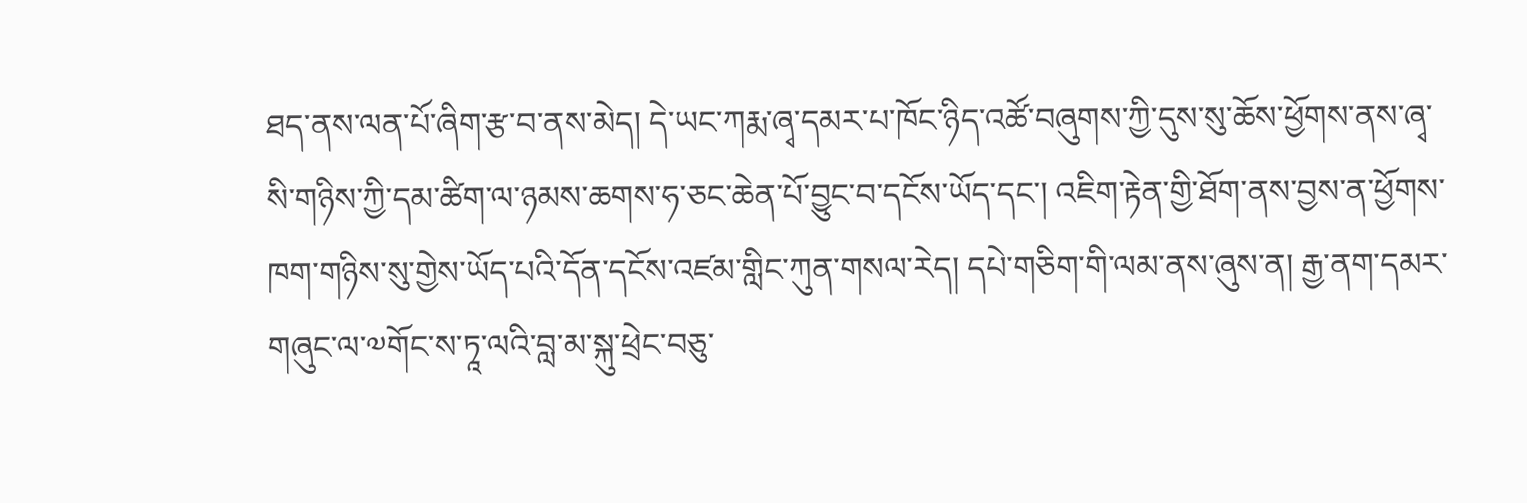ཐད་ནས་ལན་པོ་ཞིག་རྩ་བ་ནས་མེད། དེ་ཡང་ཀརྨ་ཞྭ་དམར་པ་ཁོང་ཉིད་འཚོ་བཞུགས་ཀྱི་དུས་སུ་ཆོས་ཕྱོགས་ནས་ཞྭ་སི་གཉིས་ཀྱི་དམ་ཚིག་ལ་ཉམས་ཆགས་ཧ་ཅང་ཆེན་པོ་བྱུང་བ་དངོས་ཡོད་དང་། འཇིག་རྟེན་གྱི་ཐོག་ནས་བྱས་ན་ཕྱོགས་ཁག་གཉིས་སུ་གྱེས་ཡོད་པའི་དོན་དངོས་འཛམ་གླིང་ཀུན་གསལ་རེད། དཔེ་གཅིག་གི་ལམ་ནས་ཞུས་ན། རྒྱ་ནག་དམར་གཞུང་ལ་༧གོང་ས་ཏཱ་ལའི་བླ་མ་སྐུ་ཕྲེང་བཅུ་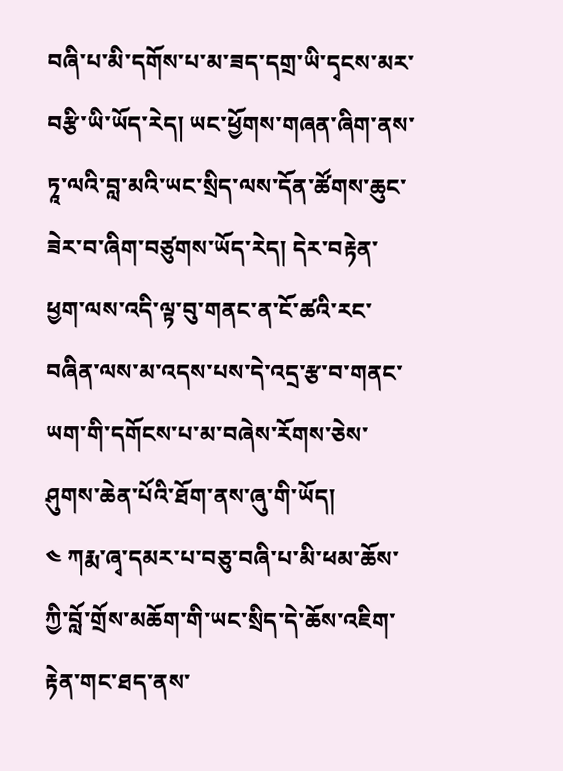བཞི་པ་མི་དགོས་པ་མ་ཟད་དགྲ་ཡི་དྭངས་མར་བརྩི་ཡི་ཡོད་རེད། ཡང་ཕྱོགས་གཞན་ཞིག་ནས་ཏཱ་ལའི་བླ་མའི་ཡང་སྲིད་ལས་དོན་ཚོགས་ཆུང་ཟེར་བ་ཞིག་བཙུགས་ཡོད་རེད། དེར་བརྟེན་ཕྱག་ལས་འདི་ལྟ་བུ་གནང་ན་ངོ་ཚའི་རང་བཞིན་ལས་མ་འདས་པས་དེ་འདྲ་རྩ་བ་གནང་ཡག་གི་དགོངས་པ་མ་བཞེས་རོགས་ཅེས་ཤུགས་ཆེན་པོའི་ཐོག་ནས་ཞུ་གི་ཡོད།
༤ ཀརྨ་ཞྭ་དམར་པ་བཅུ་བཞི་པ་མི་ཕམ་ཆོས་ཀྱི་བློ་གྲོས་མཆོག་གི་ཡང་སྲིད་དེ་ཆོས་འཇིག་རྟེན་གང་ཐད་ནས་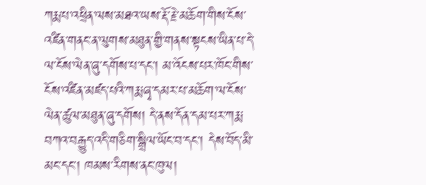ཀརྨ་པ་འཕྲིན་ལས་མཐའ་ཡས་རྡོ་རྗེ་མཆོག་གིས་ངོས་འཛིན་གནང་ན་ལུགས་མཐུན་གྱི་གནས་སྟངས་ཡིན་པ་དེ་ལ་ངོས་ལེན་ཞུ་དགོས་པ་དང་། མ་འོངས་པར་ཁོང་གིས་ངོས་འཛིན་མཛད་པའི་ཀརྨ་ཞྭ་དམར་པ་མཆོག་ལ་ངོས་ལེན་ཚུལ་མཐུན་ཞུ་དགོས། དེ་ནས་དོན་དམ་པར་ཀརྨ་བཀའ་བརྒྱུད་འདི་གཅིག་སྒྲིལ་ཡོང་བ་དང་། དེས་བོད་མི་མང་དང་། ཁམས་རིགས་ནང་ཁུལ།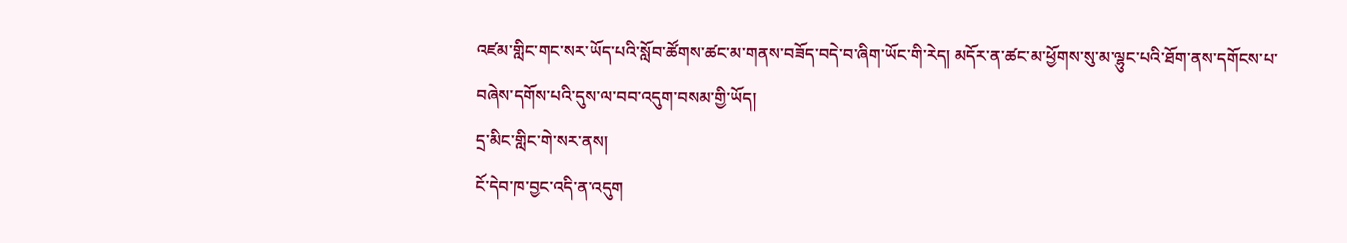འཛམ་གླིང་གང་སར་ཡོད་པའི་སློབ་ཚོགས་ཚང་མ་གནས་བཟོད་བདེ་བ་ཞིག་ཡོང་གི་རེད། མདོར་ན་ཚང་མ་ཕྱོགས་སུ་མ་ལྷུང་པའི་ཐོག་ནས་དགོངས་པ་བཞེས་དགོས་པའི་དུས་ལ་བབ་འདུག་བསམ་གྱི་ཡོད།
དྲ་མིང་གླིང་གེ་སར་ནས།
ངོ་དེབ་ཁ་བྱང་འདི་ན་འདུག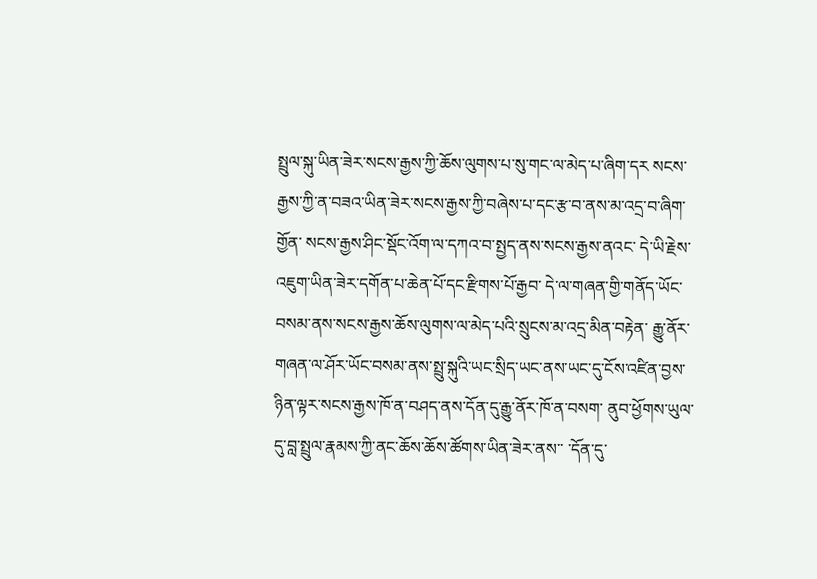སྤྲུལ་སྐུ་ཡིན་ཟེར་སངས་རྒྱས་ཀྱི་ཆོས་ལུགས་པ་སུ་གང་ལ་མེད་པ་ཞིག་དར སངས་རྒྱས་ཀྱི་ན་བཟའ་ཡིན་ཟེར་སངས་རྒྱས་ཀྱི་བཞེས་པ་དང་རྩ་བ་ནས་མ་འདྲ་བ་ཞིག་གྱོན་ སངས་རྒྱས་ཤིང་སྡོང་འོག་ལ་དཀའ་བ་སྤྱད་ནས་སངས་རྒྱས་ནའང་ དེ་ཡི་རྗེས་འཇུག་ཡིན་ཟེར་དགོན་པ་ཆེན་པོ་དང་རྫིགས་པོ་རྒྱབ་ དེ་ལ་གཞན་གྱི་གནོད་ཡོང་བསམ་ནས་སངས་རྒྱས་ཆོས་ལུགས་ལ་མེད་པའི་སྲུངས་མ་འདྲ་མིན་བརྟེན་ རྒྱུ་ནོར་གཞན་ལ་ཤོར་ཡོང་བསམ་ནས་སྤྲུ་སྐུའི་ཡང་སྲིད་ཡང་ནས་ཡང་དུ་ངོས་འཛིན་བྱས་ ཉིན་ལྟར་སངས་རྒྱས་ཁོ་ན་བཤད་ནས་དོན་དུ་རྒྱུ་ནོར་ཁོ་ན་བསག་ ནུབ་ཕྱོགས་ཡུལ་དུ་བླ་སྤྲུལ་རྣམས་ཀྱི་ནང་ཆོས་ཆོས་ཚོགས་ཡིན་ཟེར་ནས་་ ་དོན་དུ་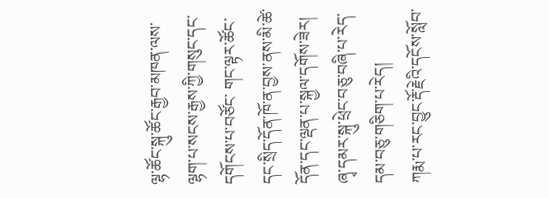ལྷ་ཚོང་སྐུ་ཚོང་རྒྱབ་མཁན་ལས་ལྷག་པ་སངས་རྒྱས་ཀྱི་གསུང་དང་དགོངས་པ་བཙོང་ གང་ལྟར་ཚོང་དང་སྲིད་དོན་ཁོ་ན་བྱས་ནས་མི་ཚེ་དོན་དང་ལྡན་པ་སྐྱལ་དགོས་ཟེར།
ཞྭ་དམར་སྐུ་ཕྲེང་བཅུ་བཞི་པ་རེད་དམ་བཅུ་གཅིག་པ་རེད།
ཀརྨ་པ་རང་བྱུང་རྡོ་རྗེའི་དངོས་སློབ་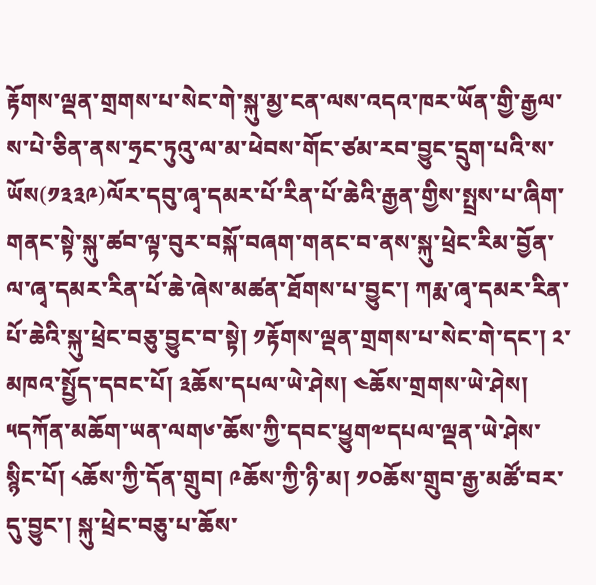རྟོགས་ལྡན་གྲགས་པ་སེང་གེ་སྐུ་མྱ་ངན་ལས་འདའ་ཁར་ཡོན་གྱི་རྒྱལ་ས་པེ་ཅིན་ནས་ཧྲང་ཏུའུ་ལ་མ་ཕེབས་གོང་ཙམ་རབ་བྱུང་དྲུག་པའི་ས་ཡོས(༡༣༣༩)ལོར་དབུ་ཞྭ་དམར་པོ་རིན་པོ་ཆེའི་རྒྱན་གྱིས་སྤྲས་པ་ཞིག་གནང་སྟེ་སྐུ་ཚབ་ལྟ་བུར་བསྐོ་བཞག་གནང་བ་ནས་སྐུ་ཕྲེང་རིམ་བྱོན་ལ་ཞྭ་དམར་རིན་པོ་ཆེ་ཞེས་མཚན་ཐོགས་པ་བྱུང་། ཀརྨ་ཞྭ་དམར་རིན་པོ་ཆེའི་སྐུ་ཕྲེང་བཅུ་བྱུང་བ་སྟེ། ༡རྟོགས་ལྡན་གྲགས་པ་སེང་གེ་དང་། ༢་མཁའ་སྤྱོད་དབང་པོ། ༣ཆོས་དཔལ་ཡེ་ཤེས། ༤ཆོས་གྲགས་ཡེ་ཤེས། ༥དཀོན་མཆོག་ཡན་ལག༦་ཆོས་ཀྱི་དབང་ཕྱུག༧དཔལ་ལྡན་ཡེ་ཤེས་སྙིང་པོ། ༨ཆོས་ཀྱི་དོན་གྲུབ། ༩ཆོས་ཀྱི་ཉི་མ། ༡༠ཆོས་གྲུབ་རྒྱ་མཚོ་བར་དུ་བྱུང་། སྐུ་ཕྲེང་བཅུ་པ་ཆོས་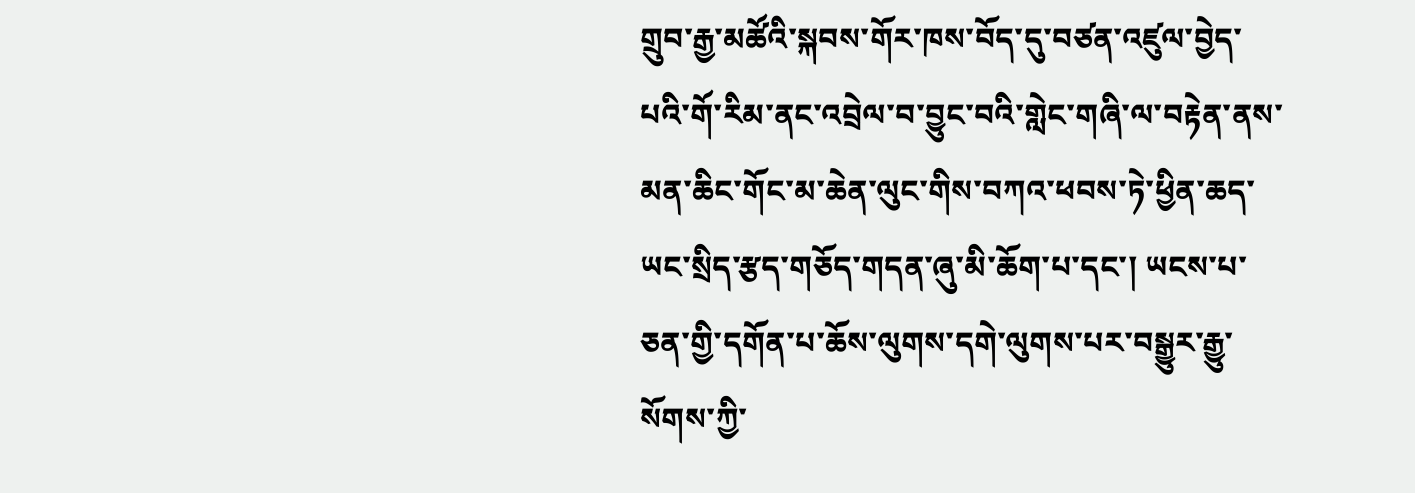གྲུབ་རྒྱ་མཚོའི་སྐབས་གོར་ཁས་བོད་དུ་བཙན་འཛུལ་བྱེད་པའི་གོ་རིམ་ནང་འབྲེལ་བ་བྱུང་བའི་གླེང་གཞི་ལ་བརྟེན་ནས་མན་ཆིང་གོང་མ་ཆེན་ལུང་གིས་བཀའ་ཕབས་ཏེ་ཕྱིན་ཆད་ཡང་སྲིད་རྩད་གཅོད་གདན་ཞུ་མི་ཆོག་པ་དང་། ཡངས་པ་ཅན་གྱི་དགོན་པ་ཆོས་ལུགས་དགེ་ལུགས་པར་བསྒྱུར་རྒྱུ་སོགས་ཀྱི་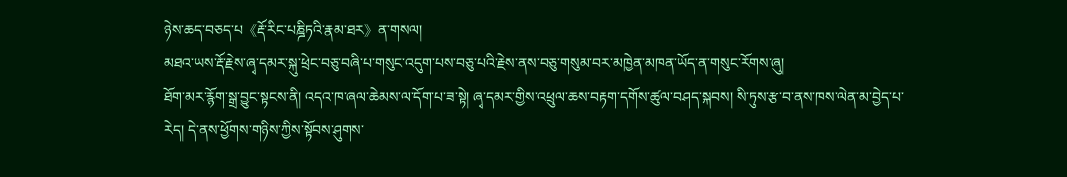ཉེས་ཆད་བཅད་པ《རྡོ་རིང་པཎྜིཏའི་རྣམ་ཐར》ན་གསལ།
མཐའ་ཡས་རྡོ་རྗེས་ཞྭ་དམར་སྐུ་ཕྲེང་བཅུ་བཞི་པ་གསུང་འདུག་པས་བཅུ་པའི་རྗེས་ནས་བཅུ་གསུམ་བར་མཁྱེན་མཁན་ཡོད་ན་གསུང་རོགས་ཞུ།
ཐོག་མར་རྙོག་སྒྲ་བྱུང་སྟངས་ནི། འདའ་ཁ་ཞལ་ཆེམས་ལ་དོག་པ་ཟ་སྟེ། ཞྭ་དམར་གྱིས་འཕྲུལ་ཆས་བརྟག་དགོས་ཚུལ་བཤད་སྐབས། སི་ཏུས་རྩ་བ་ནས་ཁས་ལེན་མ་བྱེད་པ་རེད། དེ་ནས་ཕྱོགས་གཉིས་ཀྱིས་སྟོབས་ཤུགས་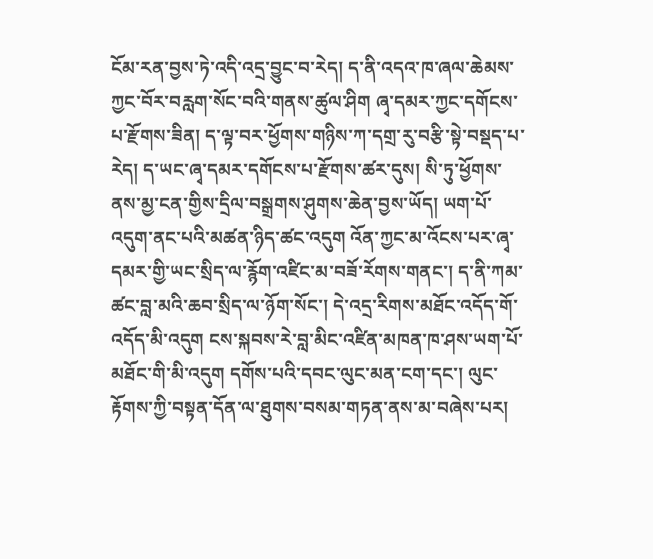ངོམ་རན་བྱས་ཏེ་འདི་འདྲ་བྱུང་བ་རེད། ད་ནི་འདའ་ཁ་ཞལ་ཆེམས་ཀྱང་བོར་བརླག་སོང་བའི་གནས་ཚུལ་ཤིག ཞྭ་དམར་ཀྱང་དགོངས་པ་རྫོགས་ཟིན། ད་ལྟ་བར་ཕྱོགས་གཉིས་ཀ་དགྲ་རུ་བརྩི་སྟེ་བསྡད་པ་རེད། ད་ཡང་ཞྭ་དམར་དགོངས་པ་རྫོགས་ཚར་དུས། སི་ཏུ་ཕྱོགས་ནས་མྱ་ངན་གྱིས་དྲིལ་བསྒྲགས་ཤུགས་ཆེན་བྱས་ཡོད། ཡག་པོ་འདུག་ནང་པའི་མཚན་ཉིད་ཚང་འདུག འོན་ཀྱང་མ་འོངས་པར་ཞྭ་དམར་གྱི་ཡང་སྲིད་ལ་རྙོག་འཛིང་མ་བཟོ་རོགས་གནང་། ད་ནི་ཀམ་ཚང་བླ་མའི་ཆབ་སྲིད་ལ་ཉོག་སོང་། དེ་འདྲ་རིགས་མཐོང་འདོད་གོ་འདོད་མི་འདུག ངས་སྐབས་རེ་བླ་མིང་འཛིན་མཁན་ཁ་ཤས་ཡག་པོ་མཐོང་གི་མི་འདུག དགོས་པའི་དབང་ལུང་མན་ངག་དང་། ལུང་རྟོགས་ཀྱི་བསྟན་དོན་ལ་ཐུགས་བསམ་གཏན་ནས་མ་བཞེས་པར།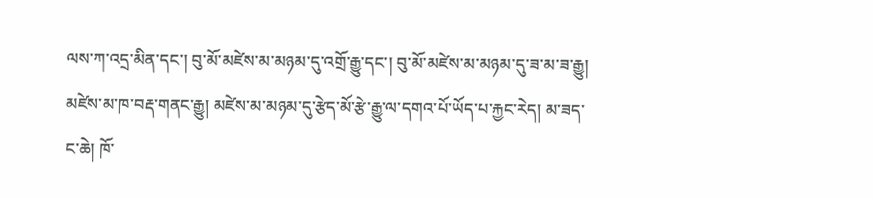ལས་ཀ་འདྲ་མིན་དང་། བུ་མོ་མཛེས་མ་མཉམ་དུ་འགྲོ་རྒྱུ་དང་། བུ་མོ་མཛེས་མ་མཉམ་དུ་ཟ་མ་ཟ་རྒྱུ། མཛེས་མ་ཁ་བརྡ་གནང་རྒྱུ། མཛེས་མ་མཉམ་དུ་རྩེད་མོ་རྩེ་རྒྱུ་ལ་དགའ་པོ་ཡོད་པ་རྐྱང་རེད། མ་ཟད་ང་ཆེ། ཁོ་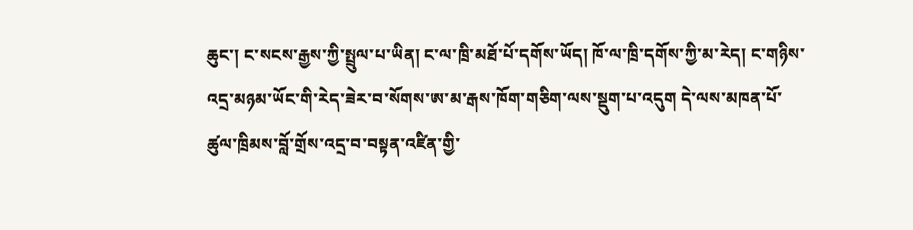ཆུང་། ང་སངས་རྒྱས་ཀྱི་སྤྲུལ་པ་ཡིན། ང་ལ་ཁྲི་མཐོ་པོ་དགོས་ཡོད། ཁོ་ལ་ཁྲི་དགོས་ཀྱི་མ་རེད། ང་གཉིས་འདྲ་མཉམ་ཡོང་གི་རེད་ཟེར་བ་སོགས་ཨ་མ་རྒས་ཁོག་གཅིག་ལས་སྡུག་པ་འདུག དེ་ལས་མཁན་པོ་ཚུལ་ཁྲིམས་བློ་གྲོས་འདྲ་བ་བསྟན་འཛིན་གྱི་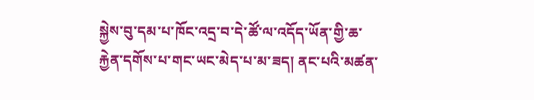སྐྱེས་བུ་དམ་པ་ཁོང་འདྲ་བ་དེ་ཚོ་ལ་འདོད་ཡོན་གྱི་ཆ་རྐྱེན་དགོས་པ་གང་ཡང་མེད་པ་མ་ཟད། ནང་པའི་མཚན་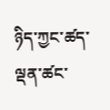ཉིད་ཀྱང་ཚད་ལྡན་ཚང་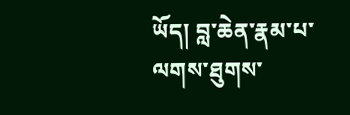ཡོད། བླ་ཆེན་རྣམ་པ་ལགས་ཐུགས་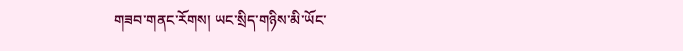གཟབ་གནང་རོགས། ཡང་སྲིད་གཉིས་མི་ཡོང་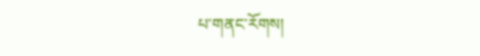པ་གནང་རོགས།